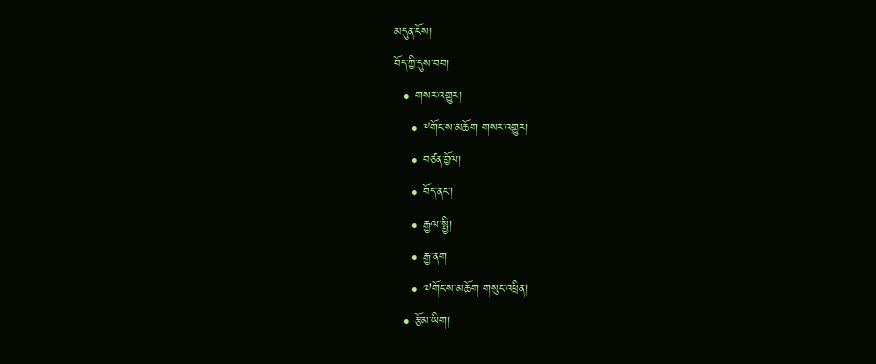མདུན་ངོས།
བོད་ཀྱི་དུས་བབ།
  • གསར་འགྱུར།
    • ༸གོང་ས་མཆོག གསར་འགྱུར།
    • བཙན་བྱོལ།
    • བོད་ནང་།
    • རྒྱལ་སྤྱི།
    • རྒྱ་ནག
    • ༧གོང་ས་མཆོག གསུང་འཕྲིན།
  • རྩོམ་ཡིག།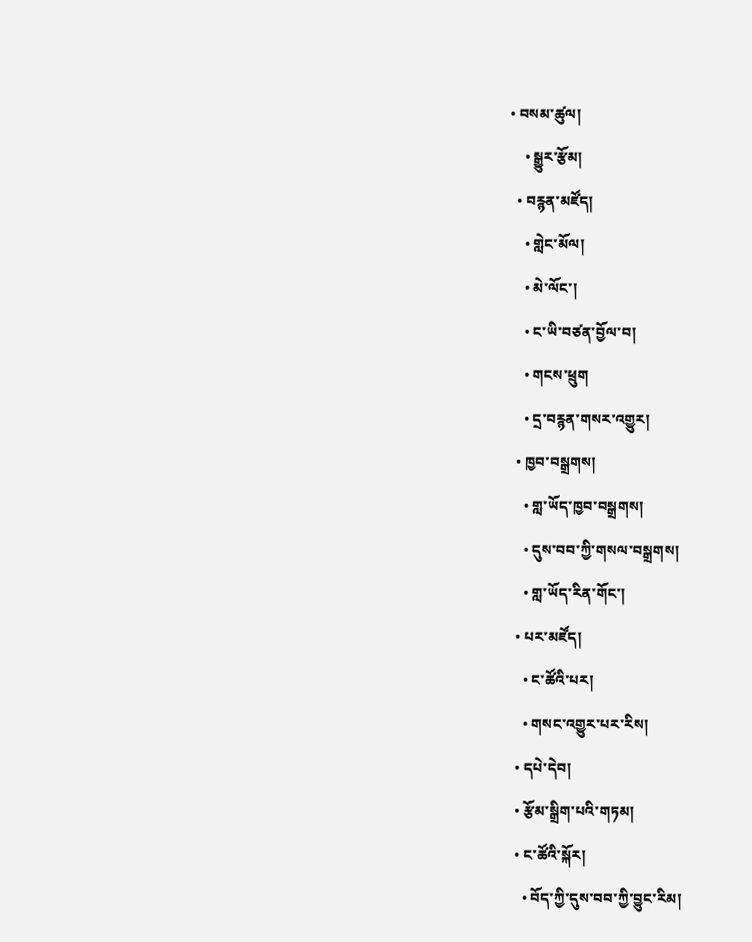• བསམ་ཚུལ།
    • སྒྱུར་རྩོམ།
  • བརྙན་མཛོད།
    • གླེང་མོལ།
    • མེ་ལོང་།
    • ང་ཡི་བཙན་བྱོལ་བ།
    • གངས་ཕྲུག
    • དྲ་བརྙན་གསར་འགྱུར།
  • ཁྱབ་བསྒྲགས།
    • གླ་ཡོད་ཁྱབ་བསྒྲགས།
    • དུས་བབ་ཀྱི་གསལ་བསྒྲགས།
    • གླ་ཡོད་རིན་གོང་།
  • པར་མཛོད།
    • ང་ཚོའི་པར།
    • གསང་འགྱུར་པར་རིས།
  • དཔེ་དེབ།
  • རྩོམ་སྒྲིག་པའི་གཏམ།
  • ང་ཚོའི་སྐོར།
    • བོད་ཀྱི་དུས་བབ་ཀྱི་བྱུང་རིམ།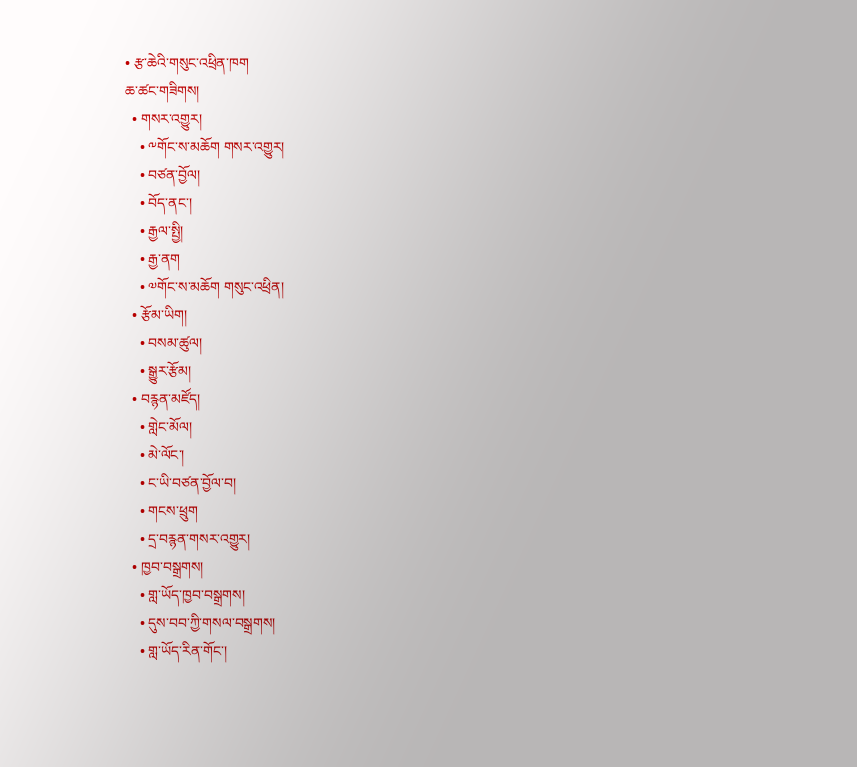• རྩ་ཆེའི་གསུང་འཕྲིན་ཁག
ཆ་ཚང་གཟིགས།
  • གསར་འགྱུར།
    • ༸གོང་ས་མཆོག གསར་འགྱུར།
    • བཙན་བྱོལ།
    • བོད་ནང་།
    • རྒྱལ་སྤྱི།
    • རྒྱ་ནག
    • ༧གོང་ས་མཆོག གསུང་འཕྲིན།
  • རྩོམ་ཡིག།
    • བསམ་ཚུལ།
    • སྒྱུར་རྩོམ།
  • བརྙན་མཛོད།
    • གླེང་མོལ།
    • མེ་ལོང་།
    • ང་ཡི་བཙན་བྱོལ་བ།
    • གངས་ཕྲུག
    • དྲ་བརྙན་གསར་འགྱུར།
  • ཁྱབ་བསྒྲགས།
    • གླ་ཡོད་ཁྱབ་བསྒྲགས།
    • དུས་བབ་ཀྱི་གསལ་བསྒྲགས།
    • གླ་ཡོད་རིན་གོང་།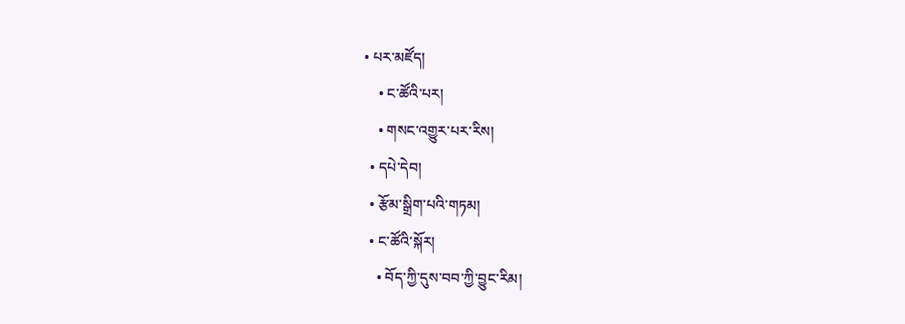• པར་མཛོད།
    • ང་ཚོའི་པར།
    • གསང་འགྱུར་པར་རིས།
  • དཔེ་དེབ།
  • རྩོམ་སྒྲིག་པའི་གཏམ།
  • ང་ཚོའི་སྐོར།
    • བོད་ཀྱི་དུས་བབ་ཀྱི་བྱུང་རིམ།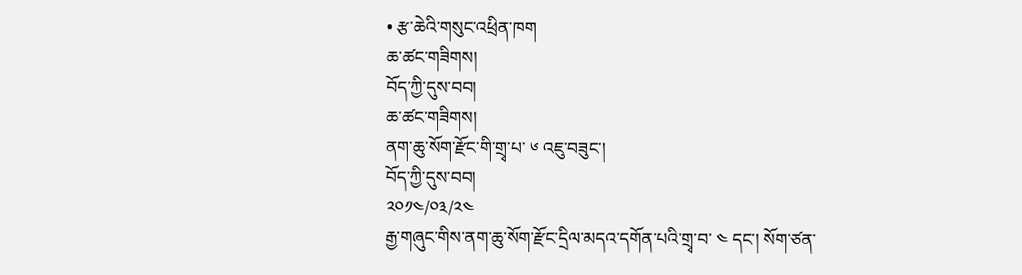• རྩ་ཆེའི་གསུང་འཕྲིན་ཁག
ཆ་ཚང་གཟིགས།
བོད་ཀྱི་དུས་བབ།
ཆ་ཚང་གཟིགས།
ནག་ཆུ་སོག་རྫོང་གི་གྲྭ་པ་ ༦ འཇུ་བཟུང་།
བོད་ཀྱི་དུས་བབ།
༢༠༡༤/༠༣/༢༤
རྒྱ་གཞུང་གིས་ནག་ཆུ་སོག་རྫོང་དྲིལ་མདའ་དགོན་པའི་གྲྭ་བ་ ༤ དང་། སོག་ཙན་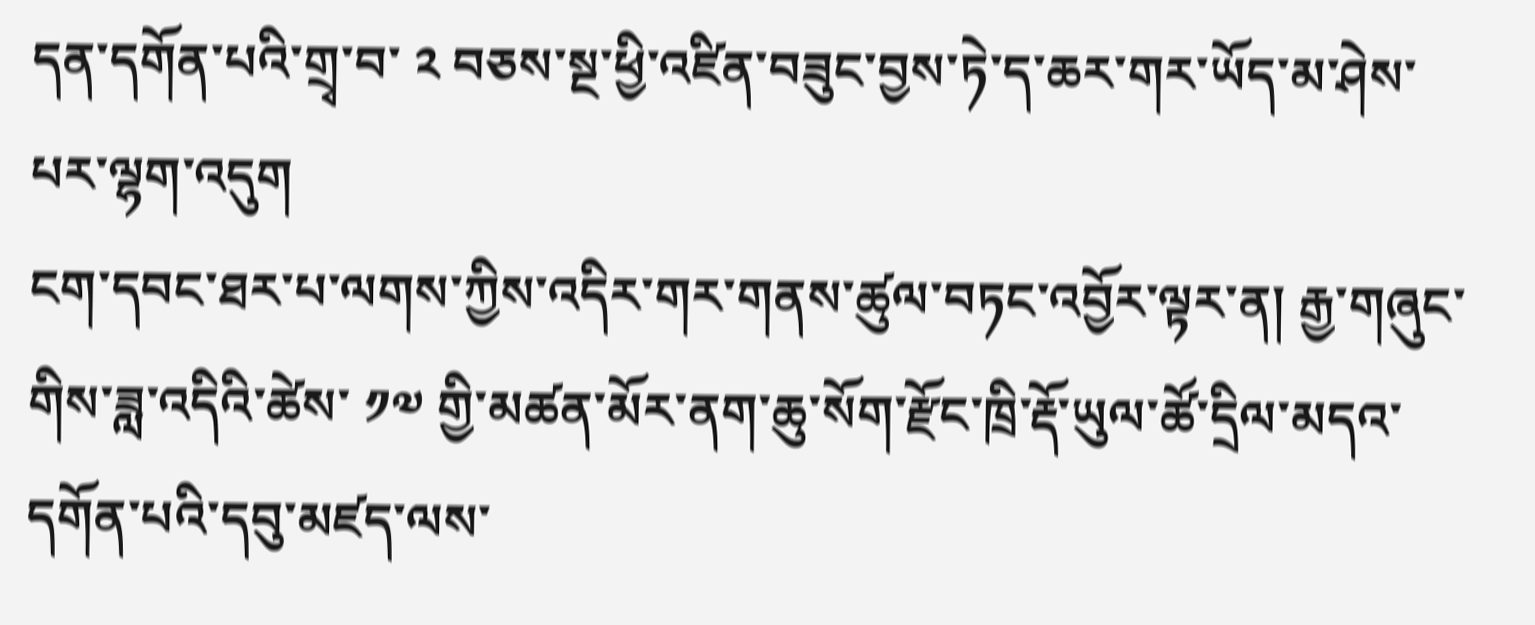དན་དགོན་པའི་གྲྭ་བ་ ༢ བཅས་སྔ་ཕྱི་འཛིན་བཟུང་བྱས་ཏེ་ད་ཆར་གར་ཡོད་མ་ཤེས་པར་ལྷག་འདུག
ངག་དབང་ཐར་པ་ལགས་ཀྱིས་འདིར་གར་གནས་ཚུལ་བཏང་འབྱོར་ལྟར་ན། རྒྱ་གཞུང་གིས་ཟླ་འདིའི་ཚེས་ ༡༧ གྱི་མཚན་མོར་ནག་ཆུ་སོག་རྫོང་ཁྲི་རྡོ་ཡུལ་ཚོ་དྲིལ་མདའ་དགོན་པའི་དབུ་མཛད་ལས་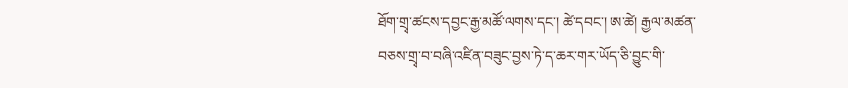ཐོག་གྲྭ་ཚངས་དབྱང་རྒྱ་མཚོ་ལགས་དང་། ཚེ་དབང་། ཨ་ཚེ། རྒྱལ་མཚན་བཅས་གྲྭ་བ་བཞི་འཛིན་བཟུང་བྱས་ཏེ་ད་ཆར་གར་ཡོད་ཅི་བྱུང་གི་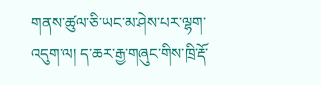གནས་ཚུལ་ཅི་ཡང་མ་ཤེས་པར་ལྷག་འདུག་ལ། ད་ཆར་རྒྱ་གཞུང་གིས་ཁྲི་རྡོ་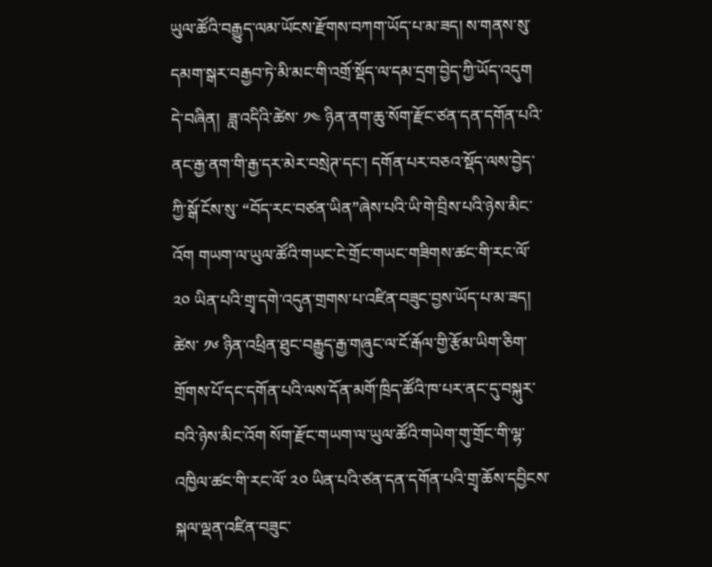ཡུལ་ཚོའི་བརྒྱུད་ལམ་ཡོངས་རྫོགས་བཀག་ཡོད་པ་མ་ཟད། ས་གནས་སུ་དམག་སྒར་བརྒྱབ་ཏེ་མི་མང་གི་འགྲོ་སྡོད་ལ་དམ་དྲག་བྱེད་ཀྱི་ཡོད་འདུག
དེ་བཞིན།  ཟླ་འདིའི་ཚེས་ ༡༤ ཉིན་ནག་ཆུ་སོག་རྫོང་ཙན་དན་དགོན་པའི་ནང་རྒྱ་ནག་གི་རྒྱ་དར་མེར་བསྲེཊ་དང་། དགོན་པར་བཅའ་སྡོད་ལས་བྱེད་ཀྱི་སྒོ་ངོས་སུ་ “བོད་རང་བཙན་ཡིན”ཞེས་པའི་ཡི་གེ་བྲིས་པའི་ཉེས་མིང་འོག གཡག་ལ་ཡུལ་ཚོའི་གཡང་ངེ་གྲོང་གཡང་གཟིགས་ཚང་གི་རང་ལོ་ ༢༠ ཡིན་པའི་གྲྭ་དགེ་འདུན་གྲགས་པ་འཛིན་བཟུང་བྱས་ཡོད་པ་མ་ཟད། ཚེས་ ༡༦ ཉིན་འཕྲིན་ཐུང་བརྒྱུད་རྒྱ་གཞུང་ལ་ངོ་རྒོལ་གྱི་རྩོམ་ཡིག་ཅིག་གྲོགས་པོ་དང་དགོན་པའི་ལས་དོན་མགོ་ཁྲིད་ཚོའི་ཁ་པར་ནང་དུ་བསྐུར་བའི་ཉེས་མིང་འོག སོག་རྫོང་གཡག་ལ་ཡུལ་ཚོའི་གཡེག་གུ་གྲོང་གི་ལྷ་འཁྱིལ་ཚང་གི་རང་ལོ་ ༢༠ ཡིན་པའི་ཙན་དན་དགོན་པའི་གྲྭ་ཆོས་དབྱིངས་སྐལ་ལྡན་འཛིན་བཟུང་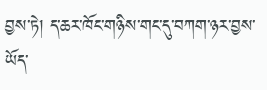བྱས་ཏེ། ད་ཆར་ཁོང་གཉིས་གང་དུ་བཀག་ཉར་བྱས་ཡོད་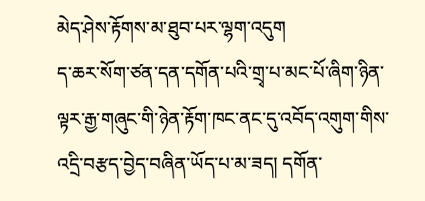མེད་ཤེས་རྟོགས་མ་ཐུབ་པར་ལྷག་འདུག
ད་ཆར་སོག་ཙན་དན་དགོན་པའི་གྲྭ་པ་མང་པོ་ཞིག་ཉིན་ལྟར་རྒྱ་གཞུང་གི་ཉེན་རྟོག་ཁང་ནང་དུ་འབོད་འགུག་གིས་འདྲི་བརྩད་བྱེད་བཞིན་ཡོད་པ་མ་ཟད། དགོན་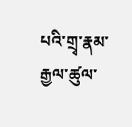པའི་གྲྭ་རྣམ་རྒྱལ་ཚུལ་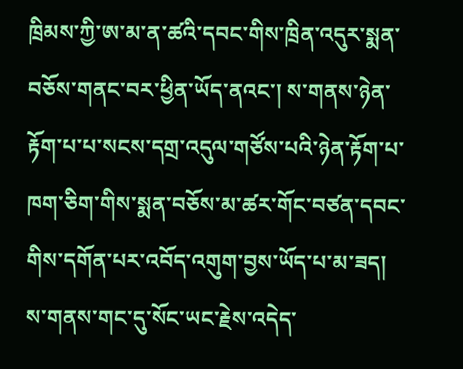ཁྲིམས་ཀྱི་ཨ་མ་ན་ཚའི་དབང་གིས་ཁྲིན་འདུར་སྨན་བཅོས་གནང་བར་ཕྱིན་ཡོད་ནའང་། ས་གནས་ཉེན་རྟོག་པ་པ་སངས་དགྲ་འདུལ་གཙོས་པའི་ཉེན་རྟོག་པ་ཁག་ཅིག་གིས་སྨན་བཅོས་མ་ཚར་གོང་བཙན་དབང་གིས་དགོན་པར་འབོད་འགུག་བྱས་ཡོད་པ་མ་ཟད། ས་གནས་གང་དུ་སོང་ཡང་རྗེས་འདེད་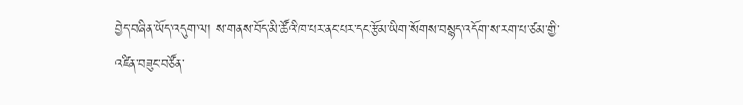བྱེད་བཞིན་ཡོད་འདུག་ལ། ས་གནས་བོད་མི་ཚོའི་ཁ་པར་ནང་པར་དང་རྩོམ་ཡིག་སོགས་བསྙད་འདོག་ས་རག་པ་ཙམ་གྱི་འཛིན་བཟུང་བཙོན་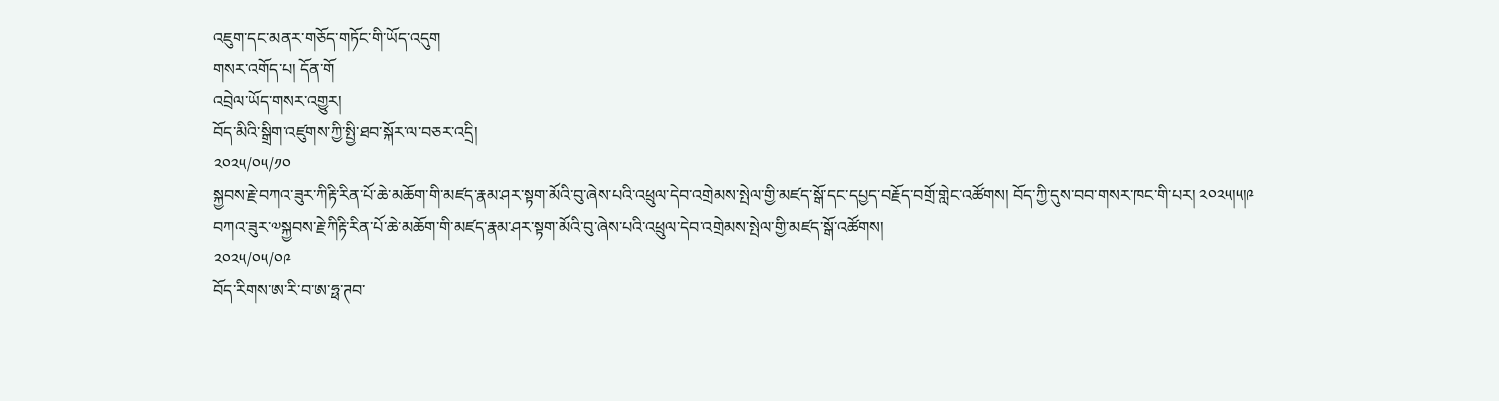འཇུག་དང་མནར་གཅོད་གཏོང་གི་ཡོད་འདུག
གསར་འགོད་པ། དོན་གོ
འབྲེལ་ཡོད་གསར་འགྱུར།
བོད་མིའི་སྒྲིག་འཛུགས་ཀྱི་སྤྱི་ཐབ་སྐོར་ལ་བཅར་འདྲི།
༢༠༢༥/༠༥/༡༠
སྐྱབས་རྗེ་བཀའ་ཟུར་ཀིརྟི་རིན་པོ་ཆེ་མཆོག་གི་མཛད་རྣམ་ཤར་སྟག་མོའི་བུ་ཞེས་པའི་འཕྲུལ་དེབ་འགྲེམས་སྤེལ་གྱི་མཛད་སྒོ་དང་དཔྱད་བརྗོད་བགྲོ་གླེང་འཚོགས། བོད་ཀྱི་དུས་བབ་གསར་ཁང་གི་པར། ༢༠༢༥།༥།༩
བཀའ་ཟུར་༧སྐྱབས་རྗེ་ཀིརྟི་རིན་པོ་ཆེ་མཆོག་གི་མཛད་རྣམ་ཤར་སྟག་མོའི་བུ་ཞེས་པའི་འཕྲུལ་དེབ་འགྲེམས་སྤེལ་གྱི་མཛད་སྒོ་འཚོགས།
༢༠༢༥/༠༥/༠༩
བོད་རིགས་ཨ་རི་བ་ཨ་ཧྥ་ཊབ་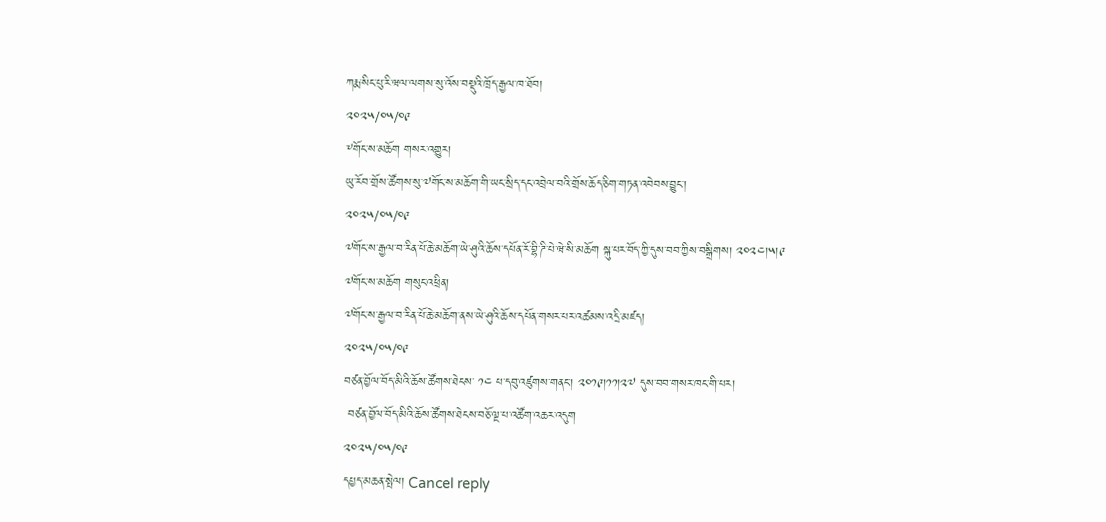ཀརྨ་སིང་པུ་རི་ཝལ་ལགས་སུ་འོས་བསྡུའི་ཁྲོད་རྒྱལ་ཁ་ཐོབ།
༢༠༢༥/༠༥/༠༩
༸གོང་ས་མཆོག གསར་འགྱུར།
ཡུ་རོབ་གྲོས་ཚོགས་སུ་༧གོང་ས་མཆོག་གི་ཡང་སྲིད་དང་འབྲེལ་བའི་གྲོས་ཆོད་ཅིག་གཏན་འབེབས་བྱུང་།
༢༠༢༥/༠༥/༠༩
༧གོང་ས་རྒྱལ་བ་རིན་པོ་ཆེ་མཆོག་ཡེ་ཤུའི་ཆོས་དཔོན་རོ་བྷི་ཌི་པེ་ཝེ་སི་མཆོག སྐུ་པར་བོད་ཀྱི་དུས་བབ་ཀྱིས་བསྒྲིགས། ༢༠༢༤།༥།༩
༧གོང་ས་མཆོག གསུང་འཕྲིན།
༧གོང་ས་རྒྱལ་བ་རིན་པོ་ཆེ་མཆོག་ནས་ཡེ་ཤུའི་ཆོས་དཔོན་གསར་པར་འཚམས་འདྲི་མཛད།
༢༠༢༥/༠༥/༠༩
བཙན་བྱོལ་བོད་མིའི་ཆོས་ཚོགས་ཐེངས་ ༡༤ པ་དབུ་འཛུགས་གནང་། ༢༠༡༩།༡༡།༢༧ དུས་བབ་གསར་ཁང་གི་པར།
 བཙན་བྱོལ་བོད་མིའི་ཆོས་ཚོགས་ཐེངས་བཅོ་ལྔ་པ་འཚོག་འཆར་འདུག
༢༠༢༥/༠༥/༠༩
དཔྱད་མཆན་སྤེལ། Cancel reply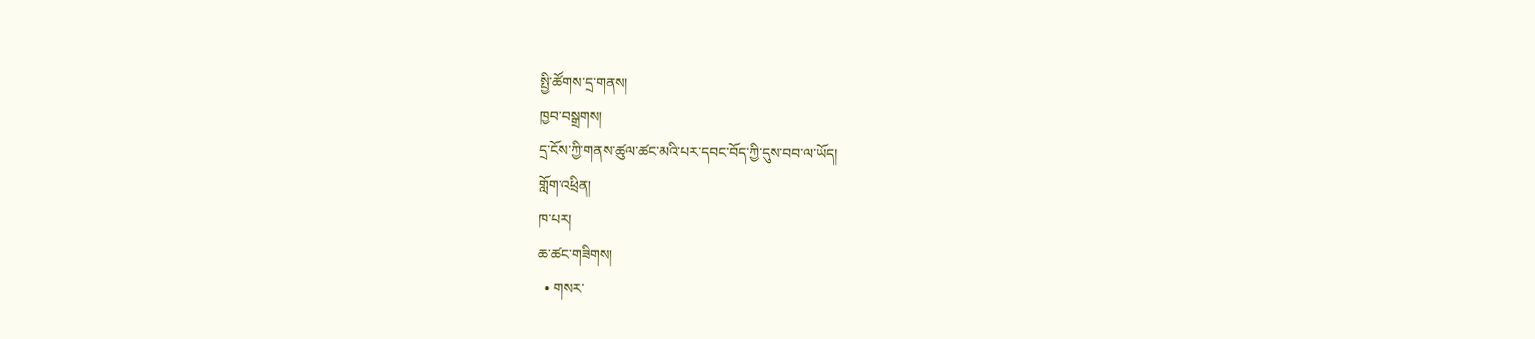སྤྱི་ཚོགས་དྲ་གནས།
ཁྱབ་བསྒྲགས།
དྲ་ངོས་ཀྱི་གནས་ཚུལ་ཚང་མའི་པར་དབང་བོད་ཀྱི་དུས་བབ་ལ་ཡོད།
གློག་འཕྲིན།
ཁ་པར།
ཆ་ཚང་གཟིགས།
  • གསར་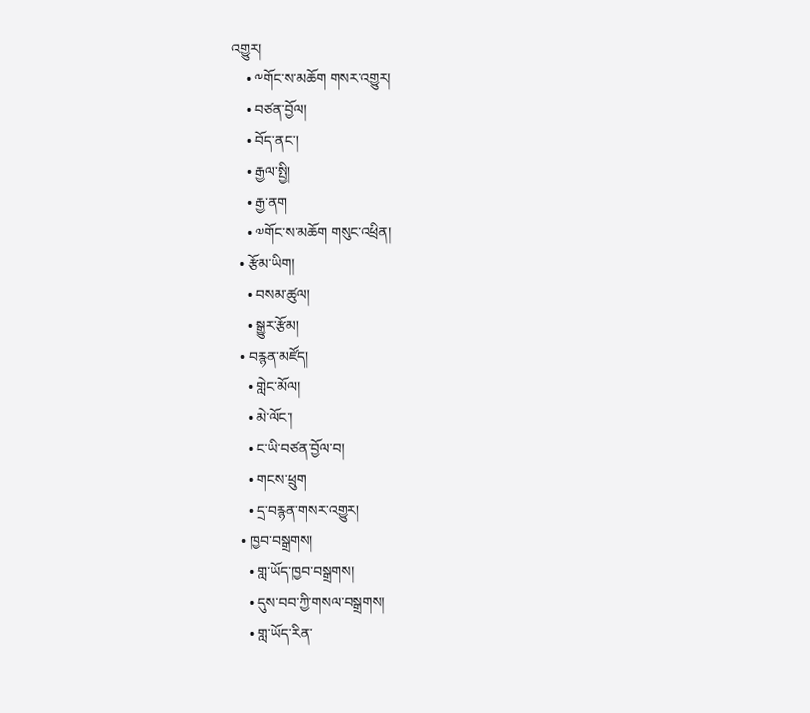འགྱུར།
    • ༸གོང་ས་མཆོག གསར་འགྱུར།
    • བཙན་བྱོལ།
    • བོད་ནང་།
    • རྒྱལ་སྤྱི།
    • རྒྱ་ནག
    • ༧གོང་ས་མཆོག གསུང་འཕྲིན།
  • རྩོམ་ཡིག།
    • བསམ་ཚུལ།
    • སྒྱུར་རྩོམ།
  • བརྙན་མཛོད།
    • གླེང་མོལ།
    • མེ་ལོང་།
    • ང་ཡི་བཙན་བྱོལ་བ།
    • གངས་ཕྲུག
    • དྲ་བརྙན་གསར་འགྱུར།
  • ཁྱབ་བསྒྲགས།
    • གླ་ཡོད་ཁྱབ་བསྒྲགས།
    • དུས་བབ་ཀྱི་གསལ་བསྒྲགས།
    • གླ་ཡོད་རིན་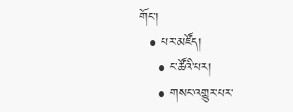གོང་།
  • པར་མཛོད།
    • ང་ཚོའི་པར།
    • གསང་འགྱུར་པར་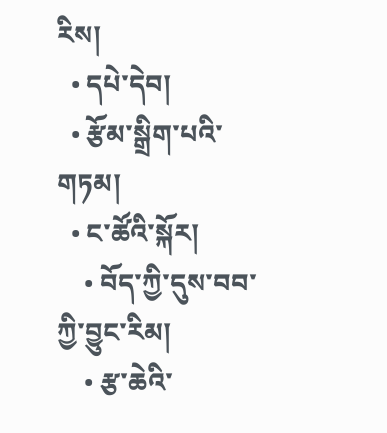རིས།
  • དཔེ་དེབ།
  • རྩོམ་སྒྲིག་པའི་གཏམ།
  • ང་ཚོའི་སྐོར།
    • བོད་ཀྱི་དུས་བབ་ཀྱི་བྱུང་རིམ།
    • རྩ་ཆེའི་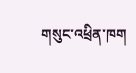གསུང་འཕྲིན་ཁག